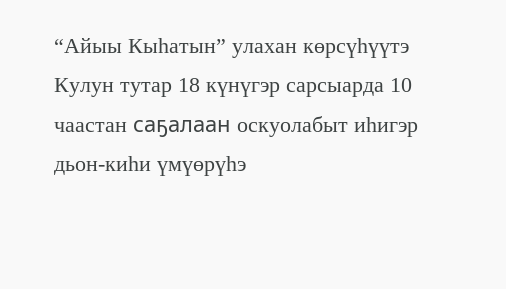“Айыы Кыһатын” улахан көрсүһүүтэ
Кулун тутар 18 күнүгэр сарсыарда 10 чаастан саҕалаан оскуолабыт иһигэр дьон-киһи үмүөрүһэ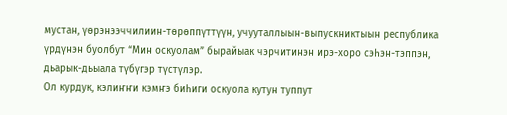мустан, үөрэнээччилиин-төрөппүттүүн, учууталлыын-выпускниктыын республика үрдүнэн буолбут “Мин оскуолам” бырайыак чэрчитинэн ирэ-хоро сэһэн-тэппэн, дьарык-дьыала түбүгэр түстүлэр.
Ол курдук, кэлиҥҥи кэмҥэ биһиги оскуола кутун туппут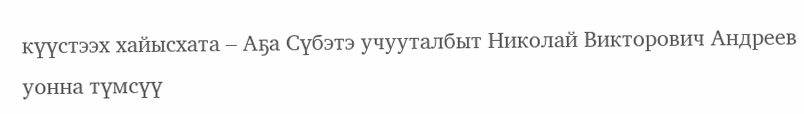күүстээх хайысхата – Аҕа Сүбэтэ учууталбыт Николай Викторович Андреев уонна түмсүү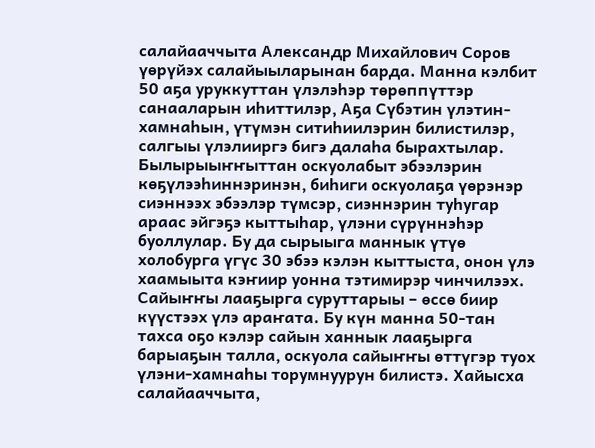салайааччыта Александр Михайлович Соров үөрүйэх салайыыларынан барда. Манна кэлбит 50 аҕа уруккуттан үлэлэһэр төрөппүттэр санааларын иһиттилэр, Аҕа Сүбэтин үлэтин-хамнаһын, үтүмэн ситиһиилэрин билистилэр, салгыы үлэлииргэ бигэ далаһа бырахтылар.
Былырыыҥҥыттан оскуолабыт эбээлэрин көҕүлээһиннэринэн, биһиги оскуолаҕа үөрэнэр сиэннээх эбээлэр түмсэр, сиэннэрин туһугар араас эйгэҕэ кыттыһар, үлэни сүрүннэһэр буоллулар. Бу да сырыыга маннык үтүө холобурга үгүс 30 эбээ кэлэн кыттыста, онон үлэ хаамыыта кэҥиир уонна тэтимирэр чинчилээх.
Сайыҥҥы лааҕырга суруттарыы – өссө биир күүстээх үлэ араҥата. Бу күн манна 50-тан тахса оҕо кэлэр сайын ханнык лааҕырга барыаҕын талла, оскуола сайыҥҥы өттүгэр туох үлэни-хамнаһы торумнуурун билистэ. Хайысха салайааччыта,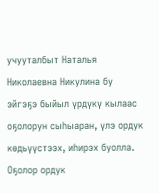учууталбыт Наталья Николаевна Никулина бу эйгэҕэ быйыл үрдүкү кылаас оҕолорун сыһыаран, үлэ ордук көдьүүстээх, иһирэх буолла. Оҕолор ордук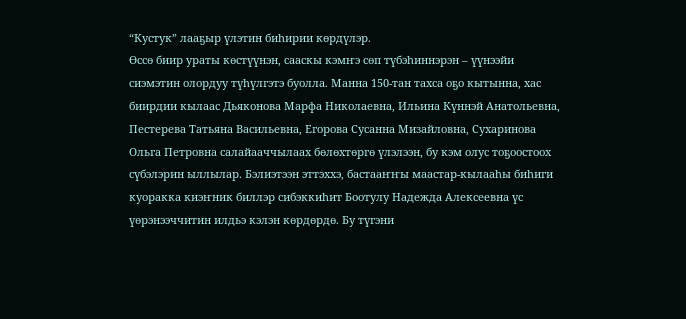“Кустук” лааҕыр үлэтин биһирии көрдүлэр.
Өссө биир ураты көстүүнэн, сааскы кэмҥэ сөп түбэһиннэрэн – үүнээйи сиэмэтин олордуу түһүлгэтэ буолла. Манна 150-тан тахса оҕо кытынна, хас биирдии кылаас Дьяконова Марфа Николаевна, Ильина Күннэй Анатольевна, Пестерева Татьяна Васильевна, Егорова Сусанна Мизайловна, Сухаринова Ольга Петровна салайааччылаах бөлөхтөргө үлэлээн, бу кэм олус тоҕоостоох сүбэлэрин ыллылар. Бэлиэтээн эттэххэ, бастааҥҥы маастар-кылааһы биһиги куоракка киэҥник биллэр сибэккиһит Боотулу Надежда Алексеевна үс үөрэнээччитин илдьэ кэлэн көрдөрдө. Бу түгэни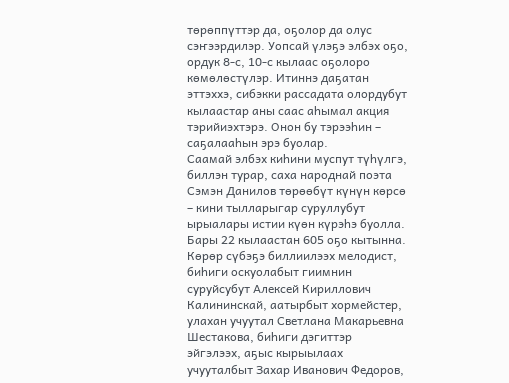төрөппүттэр да, оҕолор да олус сэҥээрдилэр. Уопсай үлэҕэ элбэх оҕо, ордук 8-с, 10-с кылаас оҕолоро көмөлөстүлэр. Итиннэ даҕатан эттэххэ, сибэкки рассадата олордубут кылаастар аны саас аһымал акция тэрийиэхтэрэ. Онон бу тэрээһин – саҕалааһын эрэ буолар.
Саамай элбэх киһини муспут түһүлгэ, биллэн турар, саха народнай поэта Сэмэн Данилов төрөөбүт күнүн көрсө – кини тылларыгар суруллубут ырыалары истии күөн күрэһэ буолла. Бары 22 кылаастан 605 оҕо кытынна. Көрөр сүбэҕэ биллиилээх мелодист, биһиги оскуолабыт гиимнин суруйсубут Алексей Кириллович Калининскай, аатырбыт хормейстер, улахан учуутал Светлана Макарьевна Шестакова, биһиги дэгиттэр эйгэлээх, аҕыс кырыылаах учууталбыт Захар Иванович Федоров,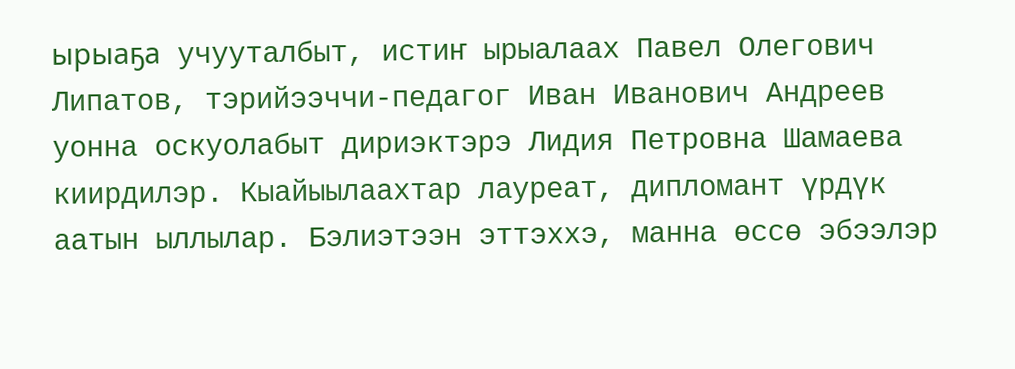ырыаҕа учууталбыт, истиҥ ырыалаах Павел Олегович Липатов, тэрийээччи-педагог Иван Иванович Андреев уонна оскуолабыт дириэктэрэ Лидия Петровна Шамаева киирдилэр. Кыайыылаахтар лауреат, дипломант үрдүк аатын ыллылар. Бэлиэтээн эттэххэ, манна өссө эбээлэр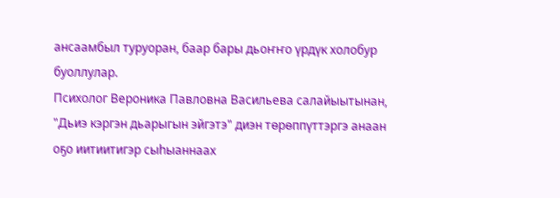ансаамбыл туруоран, баар бары дьоҥҥо үрдүк холобур буоллулар.
Психолог Вероника Павловна Васильева салайыытынан, "Дьиэ кэргэн дьарыгын эйгэтэ" диэн төрөппүттэргэ анаан оҕо иитиитигэр сыһыаннаах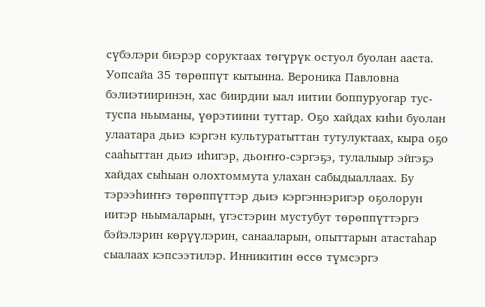сүбэлэри биэрэр соруктаах төгүрүк остуол буолан ааста. Уопсайа 35 төрөппүт кытынна. Вероника Павловна бэлиэтииринэн, хас биирдии ыал иитии боппуруогар тус-туспа ньыманы, үөрэтиини туттар. Оҕо хайдах киһи буолан улаатара дьиэ кэргэн культуратыттан тутулуктаах, кыра оҕо сааһыттан дьиэ иһигэр, дьоҥҥо-сэргэҕэ, тулалыыр эйгэҕэ хайдах сыһыан олохтоммута улахан сабыдыаллаах. Бу тэрээһиҥҥэ төрөппүттэр дьиэ кэргэннэригэр оҕолорун иитэр ньымаларын, үгэстэрин мустубут төрөппүттэргэ бэйэлэрин көрүүлэрин, санааларын, опыттарын атастаһар сыалаах кэпсээтилэр. Инникитин өссө түмсэргэ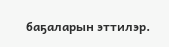баҕаларын эттилэр.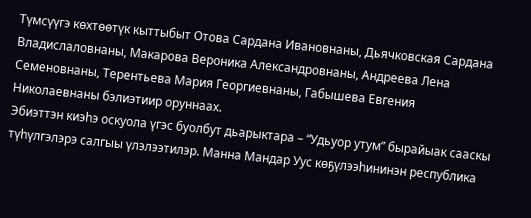Түмсүүгэ көхтөөтүк кыттыбыт Отова Сардана Ивановнаны, Дьячковская Сардана Владислаловнаны, Макарова Вероника Александровнаны, Андреева Лена Семеновнаны, Терентьева Мария Георгиевнаны, Габышева Евгения Николаевнаны бэлиэтиир оруннаах.
Эбиэттэн киэһэ оскуола үгэс буолбут дьарыктара – “Удьуор утум” бырайыак сааскы түһүлгэлэрэ салгыы үлэлээтилэр. Манна Мандар Уус көҕүлээһининэн республика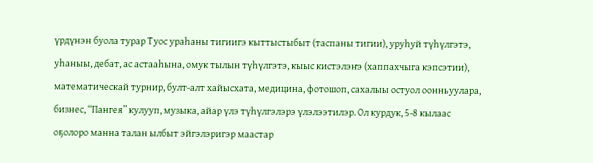үрдүнэн буола турар Туос ураһаны тигиигэ кыттыстыбыт (таспаны тигии), уруһуй түһүлгэтэ, уһаныы, дебат, ас астааһына, омук тылын түһүлгэтэ, кыыс кистэлэҥэ (хаппахчыга кэпсэтии), математическай турнир, булт-алт хайысхата, медицина, фотошоп, сахалыы остуол оонньуулара, бизнес, “Пангея” кулууп, музыка, айар үлэ түһүлгэлэрэ үлэлээтилэр. Ол курдук, 5-8 кылаас оҕолоро манна талан ылбыт эйгэлэригэр маастар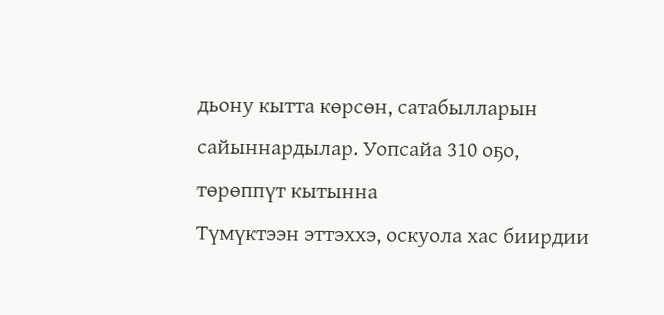дьону кытта көрсөн, сатабылларын сайыннардылар. Уопсайа 310 оҕо, төрөппүт кытынна
Түмүктээн эттэххэ, оскуола хас биирдии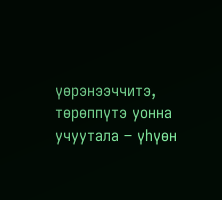үөрэнээччитэ, төрөппүтэ уонна учуутала – үһүөн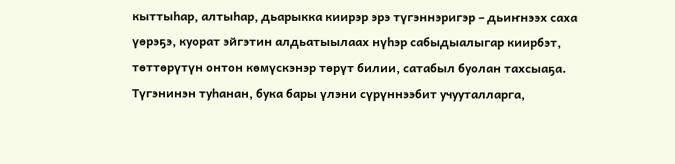кыттыһар, алтыһар, дьарыкка киирэр эрэ түгэннэригэр – дьиҥнээх саха үөрэҕэ, куорат эйгэтин алдьатыылаах нүһэр сабыдыалыгар киирбэт, төттөрүтүн онтон көмүскэнэр төрүт билии, сатабыл буолан тахсыаҕа. Түгэнинэн туһанан, бука бары үлэни сүрүннээбит учууталларга,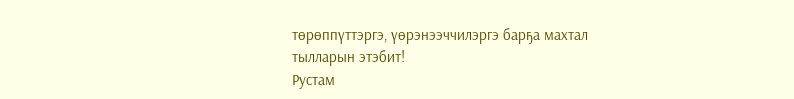төрөппүттэргэ, үөрэнээччилэргэ барҕа махтал тылларын этэбит!
Рустам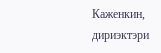Каженкин,
дириэктэри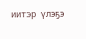иитэр үлэҕэ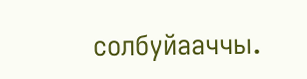солбуйааччы.